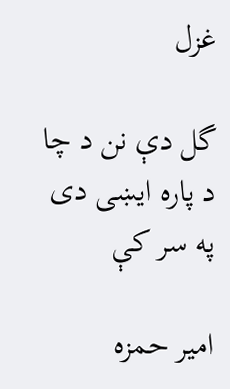غزل

گل دې نن د چا د پاره ايښی دی په سر کې

امیر حمزه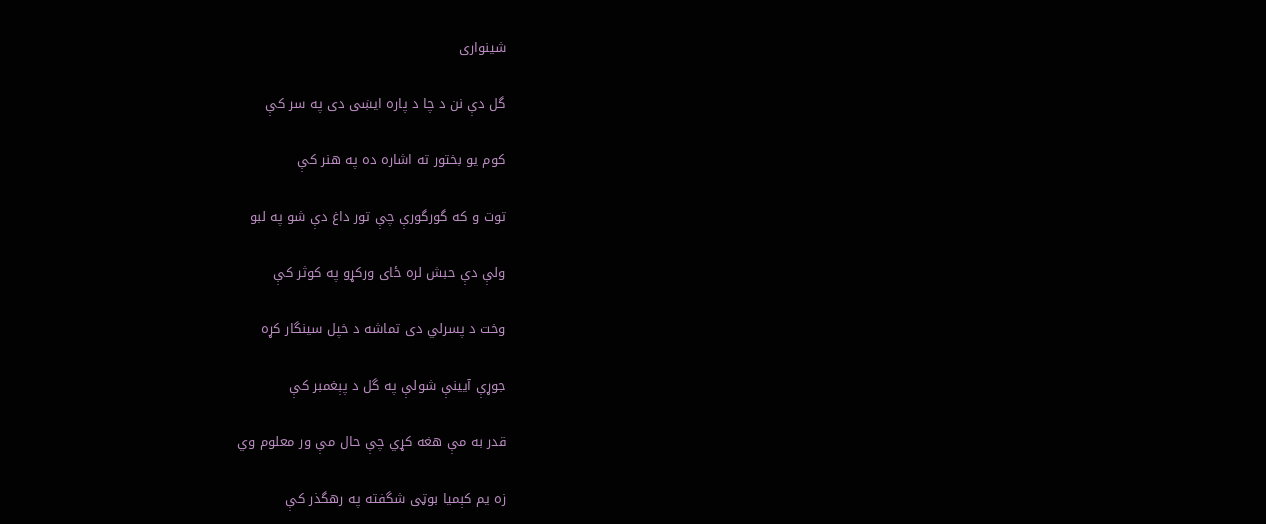شینواری

گل دې نن د چا د پاره ايښی دی په سر کې

کوم يو بختور ته اشاره ده په هنر کې

توت و که گورگورې چې تور داغ دې شو په لبو

ولې دې حبش لره ځای ورکړو په کوثر کې

وخت د پسرلي دی تماشه د خپل سينگار کړه

جوړې آيينې شولې په گل د پېغمبر کې

قدر به مې هغه کړي چې حال مې ور معلوم وي

زه يم کېميا بوټی شگفته په رهگذر کې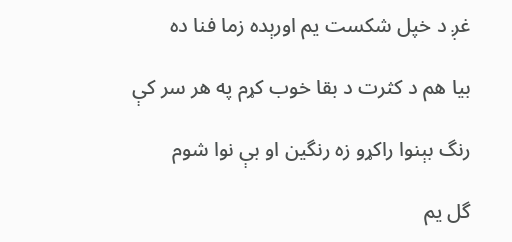غږ د خپل شکست يم اورېده زما فنا ده

بيا هم د کثرت د بقا خوب کړم په هر سر کې

رنگ بېنوا راکړو زه رنگين او بې نوا شوم

گل يم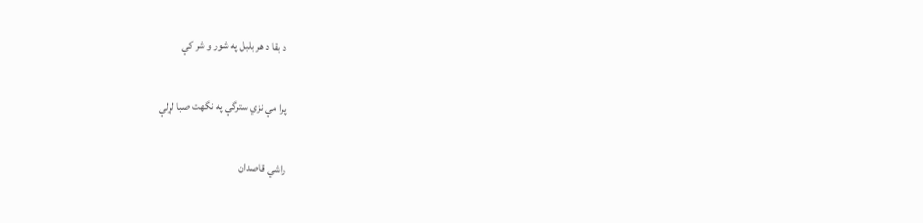د بقا د هر بلبل په شور و شر کې

پرا مې نزي سترگې په نگهت صبا لړلې

راشي قاصدان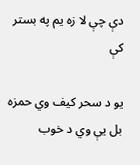دې چې لا زه يم په بستر کې

يو د سحر کيف وي حمزه بل يې وي د خوب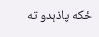ځکه پاذېدو ته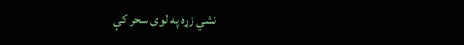نشي زړه په لوی سحر کې